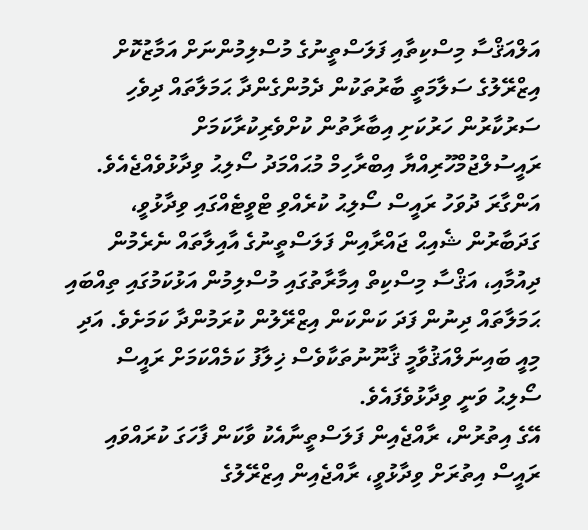އަލްއަޤްސާ މިސްކިތާއި ފަލަސްތީނުގެ މުސްލިމުންނަށް އަމާޒުކޮށް އިޒްރޭލުގެ ސަލާމަތީ ބާރުތަކުން ދެމުންގެންދާ ޙަމަލާތައް ދިވެހި ސަރުކާރުން ހަރުކަށި އިބާރާތުން ކުށްވެރިކުރާކަމަށް ރައީސުލްޖުމްހޫރިއްޔާ އިބްރާހިމް މުޙައްމަދު ސޯލިޙު ވިދާޅުވެއްޖެއެވެ.
އަންގާރަ ދުވަހު ރައީސް ސޯލިޙު ކުރެއްވި ޓްވީޓެއްގައި ވިދާޅުވީ، ގަދަބާރުން ޝެއިޙް ޖައްރާއިން ފަލަސްތީނުގެ އާއިލާތައް ނެރެމުން ދިއުމާއި، އަޤްސާ މިސްކިތް އިމާރާތުގައި މުސްލިމުން އަޅުކަމުގައި ތިއްބައި ޙަމަލާތައް ދިނުން ފަދަ ކަންކަން އިޒްރޭލުން ކުރަމުންދާ ކަމަށެވެ. އަދި މިއީ ބައިނަލްއަޤުވާމީ ޤާނޫނުތަކާވެސް ޚިލާފު ކަމެއްކަމަށް ރައީސް ސޯލިޙު ވަނީ ވިދާޅުވެފައެވެ.
އޭގެ އިތުރުން، ރާއްޖެއިން ފަލަސްތީނާއެކު ވާކަން ފާހަގަ ކުރައްވައި ރައީސް އިތުރަށް ވިދާޅުވީ، ރާއްޖެއިން އިޒްރޭލުގެ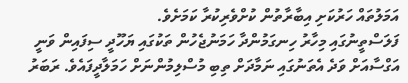އަމަލުތައް ހަރުކަށި އިބާރާތުން ކުށްވެރިކުރާ ކަމަށެވެ.
ފަލަސްތީނުގައި މިހާރު ހިނގަމުންދާ ހަމަނުޖެހުން ތަކުގައި ޔަހޫދީ ސިފައިން ވަނީ އަގްސާއަށް ވަދެ އެތަނުގައި ނަމާދަށް ތިބި މުސްލިމުންނަށް ހަމަލާދީފައެވެ. ރަބަރު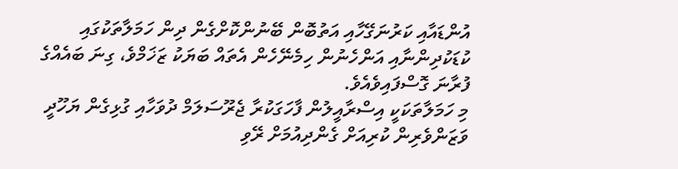އުންޑައާއި ކަރުނަގޭހާއި އަތުބޮން ބޭނުންކޮށްގެން ދިން ހަމަލާތަކުގައި ކުޑަކުދިންނާއި އަންހެނުން ހިމެނޭހެން އެތައް ބަޔަކު ޒަޚަމްވެ، ގިނަ ބައެއްގެ ފުރާނަ ގޮސްފައިވެއެވެ.
މި ހަމަލާތަކަކީ އިސްރާއީލުން ފާހަގަކުރާ ޖެރޫސަލަމް ދުވަހާއި ގުޅިގެން ޔަހޫދީ ވަޒަންވެރިން ކުރިއަށް ގެންދިއުމަށް ރޭވި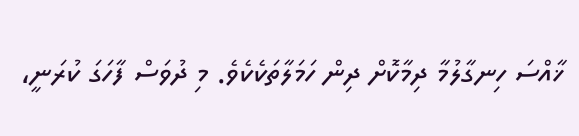ޚާއްސަ ހިނގާލުމާ ދިމާކޮށް ދިން ހަމަލާތަކެކެވެ. މި ދުވަސް ފާހަގަ ކުރަނީ،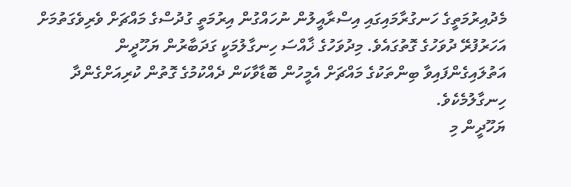މެދުއިރުމަތީގެ ހަނގުރާމައިގައި އިސްރާއީލުން ނުހައްގުން އިރުމަތީ ގުދުސްގެ މައްޗަށް ވެރިވެގަތުމަށް އަހަރުފުރޭ ދުވަހުގެ ގޮތުގައެވެ. މިދުވަހުގެ ޚާއްސަ ހިނގާލުމަކީ ގަދަބާރުން ޔަހޫދީން އަތުލައިގެންފައިވާ ބިންތަކުގެ މައްޗަށް އެމީހުން ބޮޑާވާކަން ދެއްކުމުގެ ގޮތުން ކުރިއަށްގެންދާ ހިނގާލުމެކެވެ.
ޔަހޫދީން މި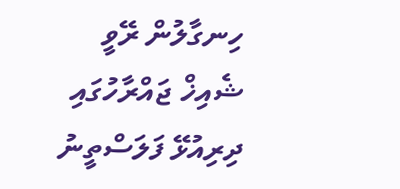ހިނގާލުން ރޭވީ ޝެއިޚް ޖައްރާހުގައި ދިރިއުޅޭ ފަލަސްތީނު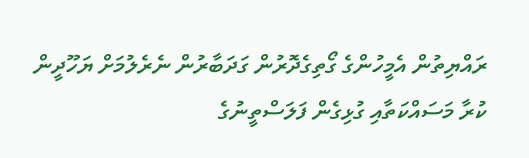ރައްޔިތުން އެމީހުންގެ ގޯތިގެދޮރުން ގަދަބާރުން ނެރެލުމަށް ޔަހޫދީން ކުރާ މަސައްކަތާއި ގުޅިގެން ފަލަސްތީނުގެ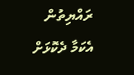ރައްޔިތުން އެކަމާ ދެކޮޅަށް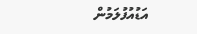އަޑުއުފުލަމުން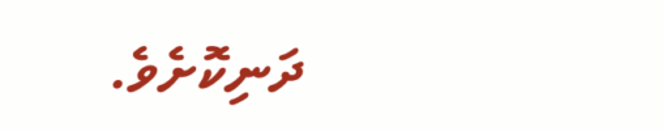ދަނިކޮށެވެ.